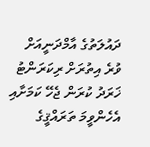ދައުލަތުގެ އާމްދަނީއަށް ވުރެ އިތުރަށް ރިކަރަންޓު ޚަރަދު ކުރަން ޖެހޭ ކަމަށާއި އެހެންވީމަ ތަރައްޤީގެ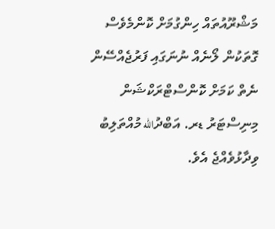މަޝްރޫއުތައް ހިންގުމަށް ކޮންމެވެސް ގޮތަކުން ލޯނެއް ނުނަގައި ފަރުޖެއްސޭން ނެތް ކަމަށް ކޮންސްޓްރަކްޝަން މިނިސްޓަރު ޑރ. އަބްދުالله މުއްތަލިބު ވިދާޅުވެއްޖެ އެވެ.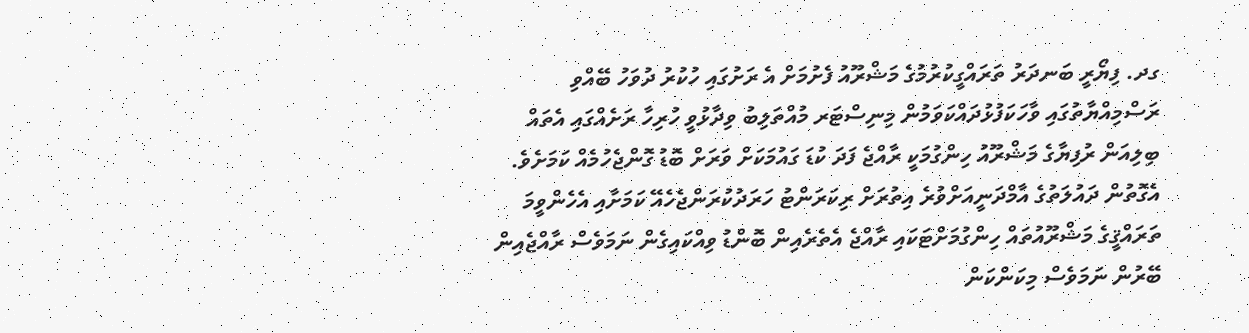ގދ. ފިޔޯރީ ބަނދަރު ތަރައްގީކުރުމުގެ މަޝްރޫއު ފެށުމަށް އެ ރަށުގައި ހުކުރު ދުވަހު ބޭއްވި ރަސްމިއްޔާތުގައި ވާހަކަފުޅުދައްކަވަމުން މިނިސްޓަރ މުއްތަލިބު ވިދާޅުވީ ހުރިހާ ރަށެއްގައި އެތައް ބިލިއަން ރުފިޔާގެ މަޝްރޫއު ހިންގުމަކީ ރާއްޖެ ފަދަ ކުޑަ ގައުމަކަށް ވަރަށް ބޮޑު ގޮންޖެހުމެއް ކަމަށެވެ.
އެގޮތުން ދައުލަތުގެ އާމްދަނީއަށްވުރެ އިތުރަށް ރިކަރަންޓު ހަރަދުކުރަންޖެހެއޭ ކަމަށާއި އެހެންވީމަ ތަރައްޤީގެ މަޝްރޫއުތައް ހިންގުމަށްޓަކައި ރާއްޖެ އެތެރެއިން ބޮންޑު ވިއްކައިގެން ނަމަވެސް ރާއްޖެއިން ބޭރުން ނަމަވެސް މިކަންކަން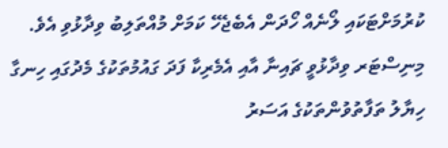ކުރުމަށްޓަކައި ލޯނެއް ހޯދަން އެބެޖެހޭ ކަމަށް މުއްތަލިބު ވިދާޅުވި އެވެ.
މިނިސްޓަރ ވިދާޅުވީ ޗައިނާ އާއި އެމެރިކާ ފަދަ ގައުމުތަކުގެ މެދުގައި ހިނގާ ހިޔާލު ތަފާތުވުންތަކުގެ އަސަރު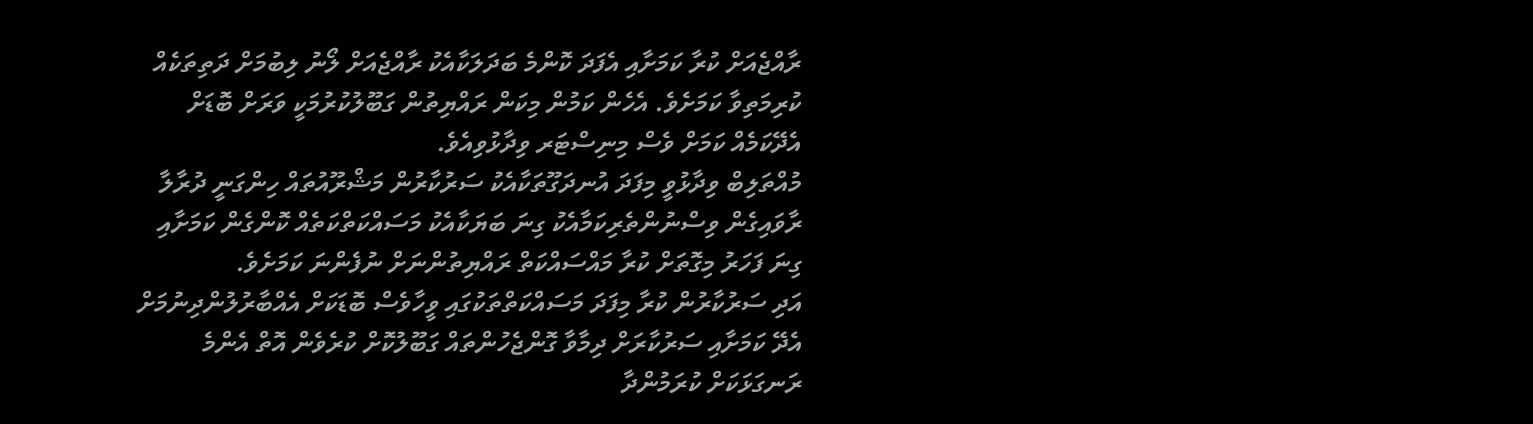ރާއްޖެއަށް ކުރާ ކަމަށާއި އެފަދަ ކޮންމެ ބަދަލަކާއެކު ރާއްޖެއަށް ލޯނު ލިބުމަށް ދަތިތަކެއް ކުރިމަތިވާ ކަމަށެވެ. އެހެން ކަމުން މިކަން ރައްޔިތުން ގަބޫލުކުރުމަކީ ވަރަށް ބޮޑަށް އެދޭކަމެއް ކަމަށް ވެސް މިނިސްޓަރ ވިދާޅުވިއެވެ.
މުއްތަލިބް ވިދާޅުވީ މިފަދަ އުނދަގޫތަކާއެކު ސަރުކާރުން މަޝްރޫއުތައް ހިންގަނީ ދުރާލާ ރާވައިގެން ވިސްނުންތެރިކަމާއެކު ގިނަ ބަޔަކާއެކު މަސައްކަތްކަތެއް ކޮންގެން ކަމަށާއި ގިނަ ފަހަރު މިގޮތަށް ކުރާ މައްސައްކަތް ރައްޔިތުންނަށް ނުފެންނަ ކަމަށެވެ.
އަދި ސަރުކާރުން ކުރާ މިފަދަ މަސައްކަތްތަކުގައި ވީހާވެސް ބޮޑަކަށް އެއްބާރުލުންދިނުމަށް އެދޭ ކަމަށާއި ސަރުކާރަށް ދިމާވާ ގޮންޖެހުންތައް ގަބޫލުކޮށް ކުރެވެން އޮތް އެންމެ ރަނގަޅަކަށް ކުރަމުންދާ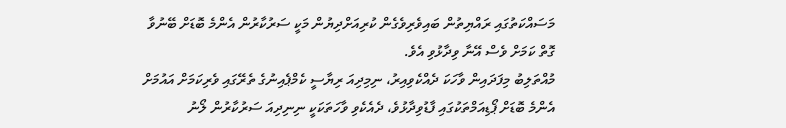މަސައްކަތުގައި ރައްޔިތުން ބައިވެރިވެގެން ކުރިއަށްދިޔުން މަކީ ސަރުކާރުން އެންމެ ބޮޑަށް ބޭނުވާ ގޮތް ކަމަށް ވެސް އޭނާ ވިދާޅުވި އެވެ.
މުއްތަލިބު މިފަދައިން ވާހަކަ ދެއްކެވިއިރު، ނިމިދިއަ ރިޔާސީ ކެމްޕެއިނުގެ ތެރޭގައި ވެރިކަމަށް އައުމަށް އެންމެ ބޮޑަށް ޕޯޑިއަމްތަކުގައި ފާޑުވިދާޅުވެ، ދެއެކެވި ވާހަތަކަކީ ނިނިދިއަ ސަރުކާރުން ލޯނު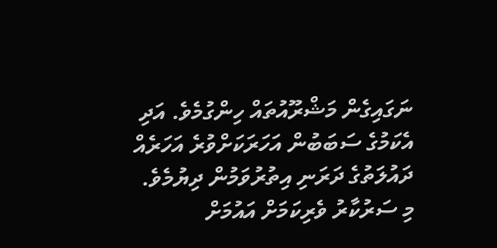ނަގައިގެން މަޝްރޫއުތައް ހިންގުމެވެ. އަދި އެކަމުގެ ސަބަބުން އަހަރަކަށްވުރެ އަހަރެއް ދައުލަތުގެ ދަރަނި އިތުރުވަމުން ދިޔުމެވެ. މި ސަރުކާރު ވެރިކަމަށް އައުމަށް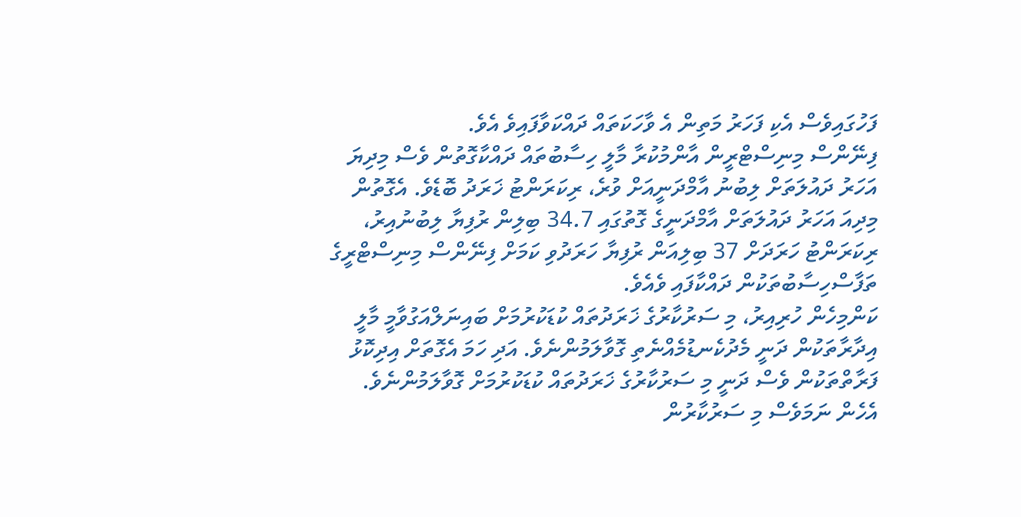ފަހުގައިވެސް އެކި ފަހަރު މަތިން އެ ވާހަކަތައް ދައްކަވާފައިވެ އެވެ.
ފިނޭންސް މިނިސްޓްރީން އާންމުކުރާ މާލީ ހިސާބުތައް ދައްކާގޮތުން ވެސް މިދިޔަ އަހަރު ދައުލަތަށް ލިބުނު އާމްދަނީއަށް ވުރެ، ރިކަރަންޓު ޚަރަދު ބޮޑެވެ. އެގޮތުން މިދިއަ އަހަރު ދައުލަތަށް އާމްދަނީގެ ގޮތުގައި 34.7 ބިލިން ރުފިޔާ ލިބުނުއިރު، ރިކަރަންޓު ހަރަދަށް 37 ބިލިއަން ރުފިޔާ ހަރަދުވި ކަމަށް ފިނޭންސް މިނިސްޓްރީގެ ތަފާސްހިސާބުތަކުން ދައްކާފައި ވެއެވެ.
ކަންމިހެން ހުރިއިރު، މި ސަރުކާރުގެ ޚަރަދުތައް ކުޑަކުރުމަށް ބައިނަލްއަގުވާމީ މާލީ އިދާރާތަކުން ދަނީ މެދުކެނޑުމެއްނެތި ގޮވާލަމުންނެވެ. އަދި ހަމަ އެގޮތަށް އިދިކޮޅު ފަރާތްތަކުން ވެސް ދަނީ މި ސަރުކާރުގެ ޚަރަދުތައް ކުޑަކުރުމަށް ގޮވާލަމުންނެވެ. އެހެން ނަމަވެސް މި ސަރުކާރުން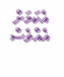އެކަމަށް އެއްވެސް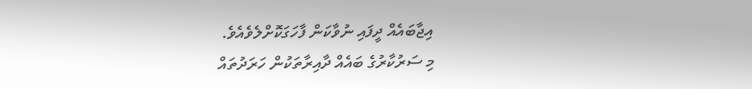އިޖާބައެއް ދީފައި ނުވާކަން ފާހަގަކޮށްލެވެއެވެ.
މި ސަރުކާރުގެ ބައެއް ދާއިރާތަކުން ހަރަދުތައް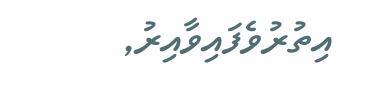އިތުރުވެފައިވާއިރު,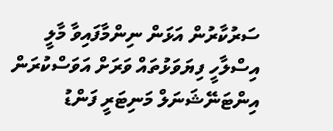ސަރުކާރުން އަޅަން ނިންމާފައިވާ މާލީ އިސްލާހީ ފިޔަވަޅުތައް ވަރަށް އަވަސްކުރަން އިންޓަނޭޝަނަލް މަނިޓަރީ ފަންޑު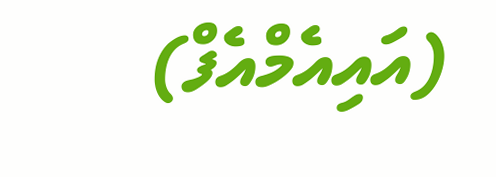(އައިއެމްއެފް)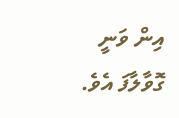އިން ވަނީ ގޮވާލާފަ އެވެ.